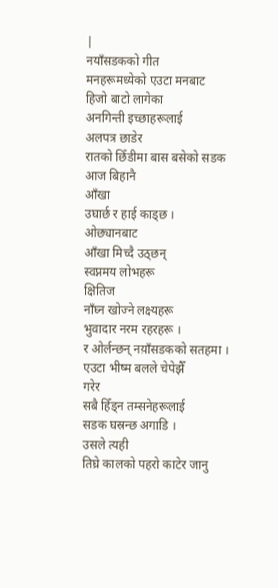|
नयाँसडकको गीत
मनहरूमध्येको एउटा मनबाट
हिजो बाटो लागेका
अनगिन्ती इच्छाहरूलाई
अलपत्र छाडेर
रातको छिँडीमा बास बसेको सडक
आज बिहानै
आँखा
उघार्छ र हाई काड्छ ।
ओछ्यानबाट
आँखा मिच्दै उठ्छन्
स्वप्नमय लोभहरू
क्षितिज
नाँघ्न खोज्ने लक्ष्यहरू
भुवादार नरम रहरहरू ।
र ओर्लन्छन् नय़ाँसडकको सतहमा ।
एउटा भीष्म बलले चेपेझैँ
गरेर
सबै हिँड्न तम्सनेहरूलाई
सडक घस्रन्छ अगाडि ।
उसले त्यही
तिघ्रे कालको पहरो काटेर जानु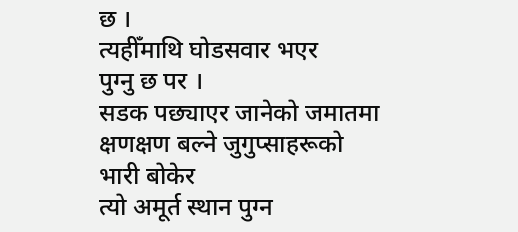छ ।
त्यहीँमाथि घोडसवार भएर
पुग्नु छ पर ।
सडक पछ्याएर जानेको जमातमा
क्षणक्षण बल्ने जुगुप्साहरूको
भारी बोकेर
त्यो अमूर्त स्थान पुग्न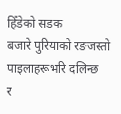हिँडेको सडक
बजारे पुरियाको रङजस्तो
पाइलाहरूभरि दलिन्छ
र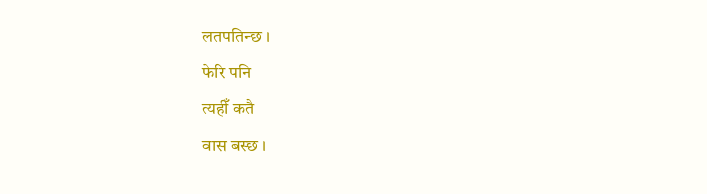लतपतिन्छ ।
फेरि पनि
त्यहीँ कतै
वास बस्छ ।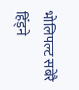भोलिपल्ट सबेरै
हिँड्ने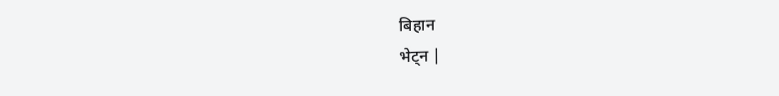बिहान
भेट्न |